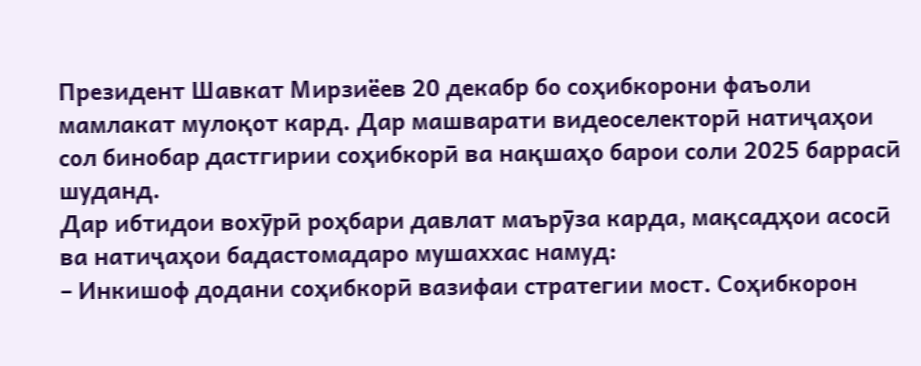Президент Шавкат Мирзиёев 20 декабр бо соҳибкорони фаъоли мамлакат мулоқот кард. Дар машварати видеоселекторӣ натиҷаҳои сол бинобар дастгирии соҳибкорӣ ва нақшаҳо барои соли 2025 баррасӣ шуданд.
Дар ибтидои вохӯрӣ роҳбари давлат маърӯза карда, мақсадҳои асосӣ ва натиҷаҳои бадастомадаро мушаххас намуд:
– Инкишоф додани соҳибкорӣ вазифаи стратегии мост. Соҳибкорон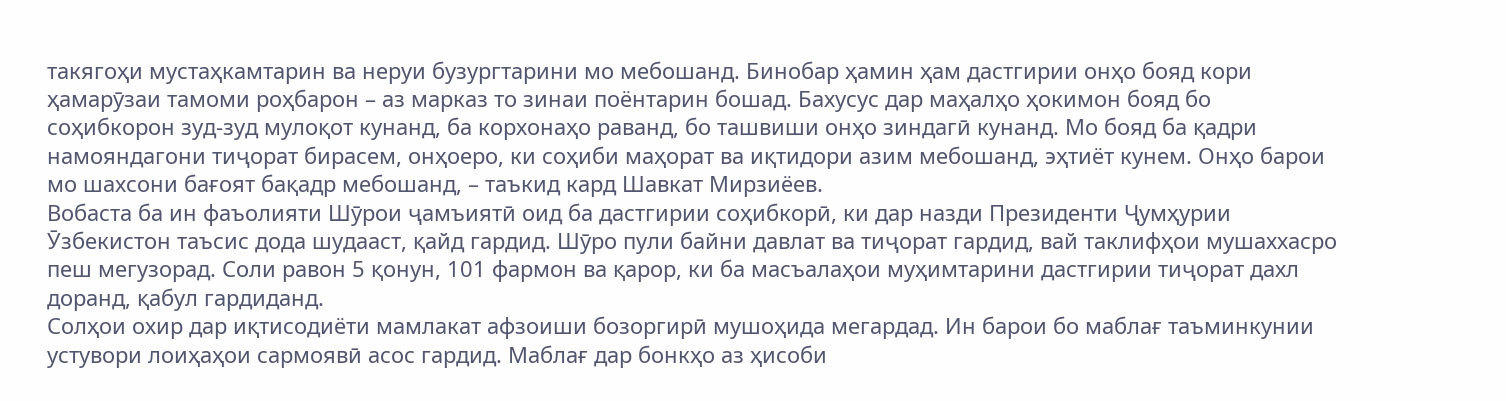такягоҳи мустаҳкамтарин ва неруи бузургтарини мо мебошанд. Бинобар ҳамин ҳам дастгирии онҳо бояд кори ҳамарӯзаи тамоми роҳбарон – аз марказ то зинаи поёнтарин бошад. Бахусус дар маҳалҳо ҳокимон бояд бо соҳибкорон зуд-зуд мулоқот кунанд, ба корхонаҳо раванд, бо ташвиши онҳо зиндагӣ кунанд. Мо бояд ба қадри намояндагони тиҷорат бирасем, онҳоеро, ки соҳиби маҳорат ва иқтидори азим мебошанд, эҳтиёт кунем. Онҳо барои мо шахсони бағоят бақадр мебошанд, – таъкид кард Шавкат Мирзиёев.
Вобаста ба ин фаъолияти Шӯрои ҷамъиятӣ оид ба дастгирии соҳибкорӣ, ки дар назди Президенти Ҷумҳурии Ӯзбекистон таъсис дода шудааст, қайд гардид. Шӯро пули байни давлат ва тиҷорат гардид, вай таклифҳои мушаххасро пеш мегузорад. Соли равон 5 қонун, 101 фармон ва қарор, ки ба масъалаҳои муҳимтарини дастгирии тиҷорат дахл доранд, қабул гардиданд.
Солҳои охир дар иқтисодиёти мамлакат афзоиши бозоргирӣ мушоҳида мегардад. Ин барои бо маблағ таъминкунии устувори лоиҳаҳои сармоявӣ асос гардид. Маблағ дар бонкҳо аз ҳисоби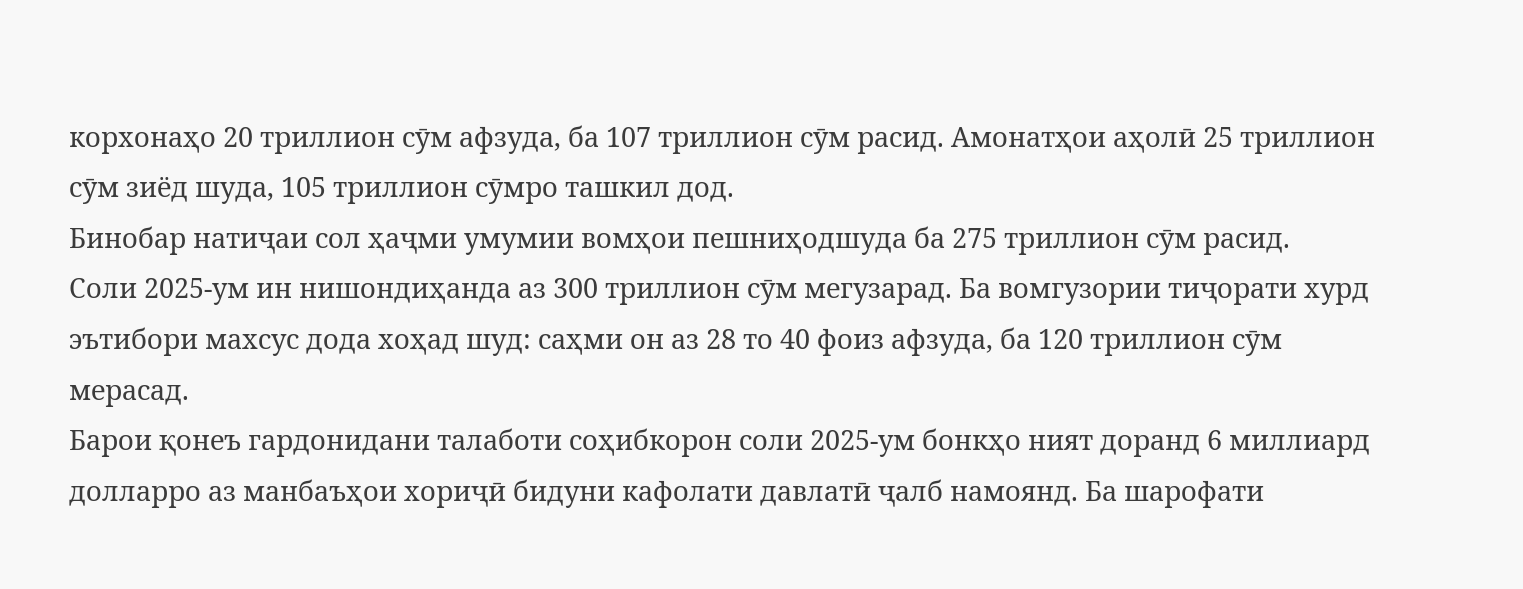корхонаҳо 20 триллион сӯм афзуда, ба 107 триллион сӯм расид. Амонатҳои аҳолӣ 25 триллион сӯм зиёд шуда, 105 триллион сӯмро ташкил дод.
Бинобар натиҷаи сол ҳаҷми умумии вомҳои пешниҳодшуда ба 275 триллион сӯм расид.
Соли 2025-ум ин нишондиҳанда аз 300 триллион сӯм мегузарад. Ба вомгузории тиҷорати хурд эътибори махсус дода хоҳад шуд: саҳми он аз 28 то 40 фоиз афзуда, ба 120 триллион сӯм мерасад.
Барои қонеъ гардонидани талаботи соҳибкорон соли 2025-ум бонкҳо ният доранд 6 миллиард долларро аз манбаъҳои хориҷӣ бидуни кафолати давлатӣ ҷалб намоянд. Ба шарофати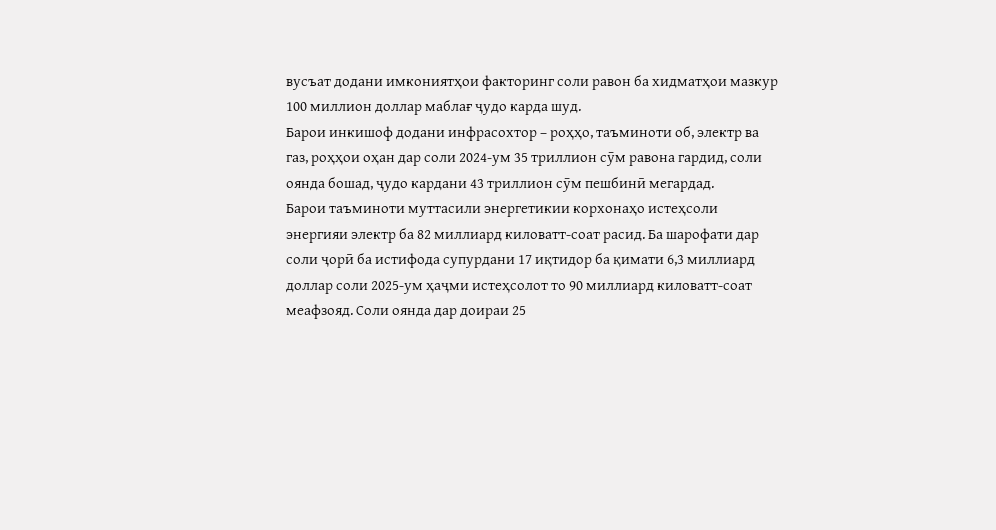вусъат додани имкониятҳои факторинг соли равон ба хидматҳои мазкур 100 миллион доллар маблағ ҷудо карда шуд.
Барои инкишоф додани инфрасохтор – роҳҳо, таъминоти об, электр ва газ, роҳҳои оҳан дар соли 2024-ум 35 триллион сӯм равона гардид, соли оянда бошад, ҷудо кардани 43 триллион сӯм пешбинӣ мегардад.
Барои таъминоти муттасили энергетикии корхонаҳо истеҳсоли энергияи электр ба 82 миллиард киловатт-соат расид. Ба шарофати дар соли ҷорӣ ба истифода супурдани 17 иқтидор ба қимати 6,3 миллиард доллар соли 2025-ум ҳаҷми истеҳсолот то 90 миллиард киловатт-соат меафзояд. Соли оянда дар доираи 25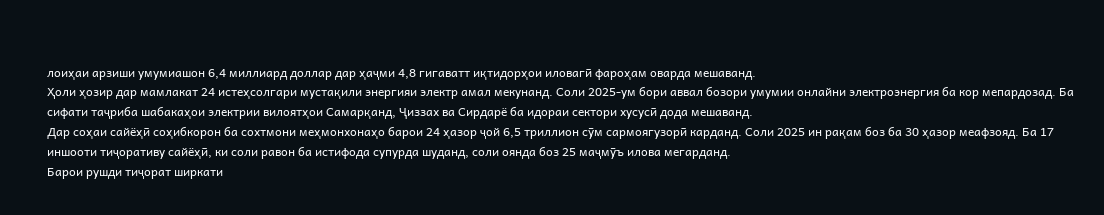лоиҳаи арзиши умумиашон 6,4 миллиард доллар дар ҳаҷми 4,8 гигаватт иқтидорҳои иловагӣ фароҳам оварда мешаванд.
Ҳоли ҳозир дар мамлакат 24 истеҳсолгари мустақили энергияи электр амал мекунанд. Соли 2025-ум бори аввал бозори умумии онлайни электроэнергия ба кор мепардозад. Ба сифати таҷриба шабакаҳои электрии вилоятҳои Самарқанд, Ҷиззах ва Сирдарё ба идораи сектори хусусӣ дода мешаванд.
Дар соҳаи сайёҳӣ соҳибкорон ба сохтмони меҳмонхонаҳо барои 24 ҳазор ҷой 6,5 триллион сӯм сармоягузорӣ карданд. Соли 2025 ин рақам боз ба 30 ҳазор меафзояд. Ба 17 иншооти тиҷоративу сайёҳӣ, ки соли равон ба истифода супурда шуданд, соли оянда боз 25 маҷмӯъ илова мегарданд.
Барои рушди тиҷорат ширкати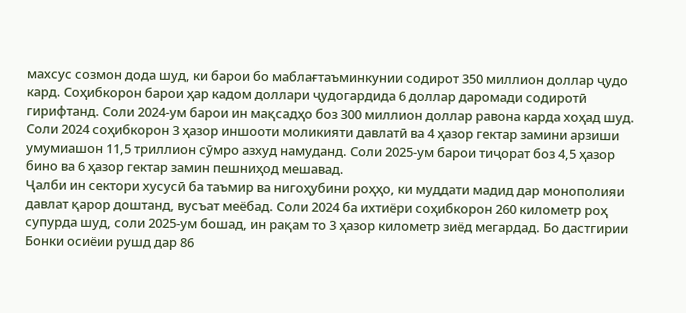махсус созмон дода шуд, ки барои бо маблағтаъминкунии содирот 350 миллион доллар ҷудо кард. Соҳибкорон барои ҳар кадом доллари ҷудогардида 6 доллар даромади содиротӣ гирифтанд. Соли 2024-ум барои ин мақсадҳо боз 300 миллион доллар равона карда хоҳад шуд.
Соли 2024 соҳибкорон 3 ҳазор иншооти моликияти давлатӣ ва 4 ҳазор гектар замини арзиши умумиашон 11,5 триллион сӯмро азхуд намуданд. Соли 2025-ум барои тиҷорат боз 4,5 ҳазор бино ва 6 ҳазор гектар замин пешниҳод мешавад.
Ҷалби ин сектори хусусӣ ба таъмир ва нигоҳубини роҳҳо, ки муддати мадид дар монополияи давлат қарор доштанд, вусъат меёбад. Соли 2024 ба ихтиёри соҳибкорон 260 километр роҳ супурда шуд, соли 2025-ум бошад, ин рақам то 3 ҳазор километр зиёд мегардад. Бо дастгирии Бонки осиёии рушд дар 86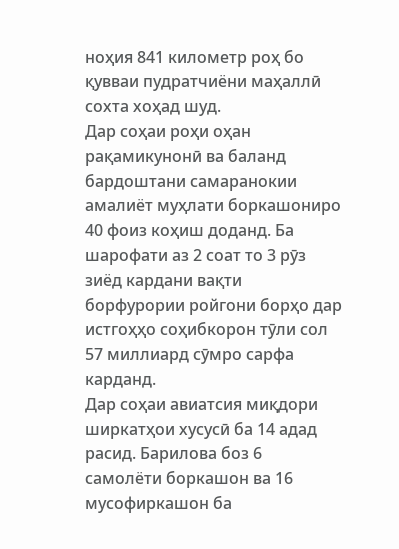ноҳия 841 километр роҳ бо қувваи пудратчиёни маҳаллӣ сохта хоҳад шуд.
Дар соҳаи роҳи оҳан рақамикунонӣ ва баланд бардоштани самаранокии амалиёт муҳлати боркашониро 40 фоиз коҳиш доданд. Ба шарофати аз 2 соат то 3 рӯз зиёд кардани вақти борфурории ройгони борҳо дар истгоҳҳо соҳибкорон тӯли сол 57 миллиард сӯмро сарфа карданд.
Дар соҳаи авиатсия миқдори ширкатҳои хусусӣ ба 14 адад расид. Барилова боз 6 самолёти боркашон ва 16 мусофиркашон ба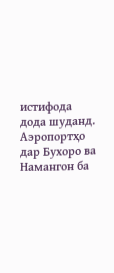истифода дода шуданд.
Аэропортҳо дар Бухоро ва Намангон ба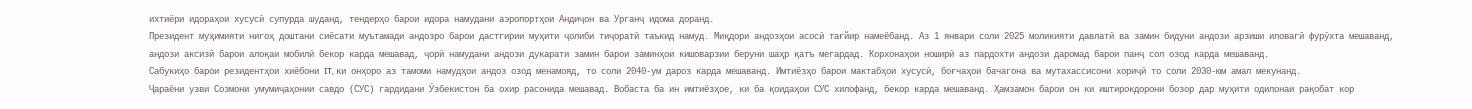ихтиёри идораҳои хусусӣ супурда шуданд, тендерҳо барои идора намудани аэропортҳои Андиҷон ва Урганҷ идома доранд.
Президент муҳимияти нигоҳ доштани сиёсати муътамади андозро барои дастгирии муҳити ҷолиби тиҷоратӣ таъкид намуд. Миқдори андозҳои асосӣ тағйир намеёбанд. Аз 1 январи соли 2025 моликияти давлатӣ ва замин бидуни андози арзиши иловагӣ фурӯхта мешаванд, андози аксизӣ барои алоқаи мобилӣ бекор карда мешавад, ҷорӣ намудани андози дукарати замин барои заминҳои кишоварзии беруни шаҳр қатъ мегардад. Корхонаҳои ноширӣ аз пардохти андози даромад барои панҷ сол озод карда мешаванд.
Сабукиҳо барои резидентҳои хиёбони IT, ки онҳоро аз тамоми намудҳои андоз озод менамояд, то соли 2040-ум дароз карда мешаванд. Имтиёзҳо барои мактабҳои хусусӣ, боғчаҳои бачагона ва мутахассисони хориҷӣ то соли 2030-юм амал мекунанд.
Ҷараёни узви Созмони умумиҷаҳонии савдо (СУС) гардидани Ӯзбекистон ба охир расонида мешавад. Вобаста ба ин имтиёзҳое, ки ба қоидаҳои СУС хилофанд, бекор карда мешаванд. Ҳамзамон барои он ки иштирокдорони бозор дар муҳити одилонаи рақобат кор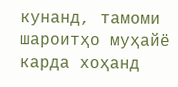кунанд, тамоми шароитҳо муҳайё карда хоҳанд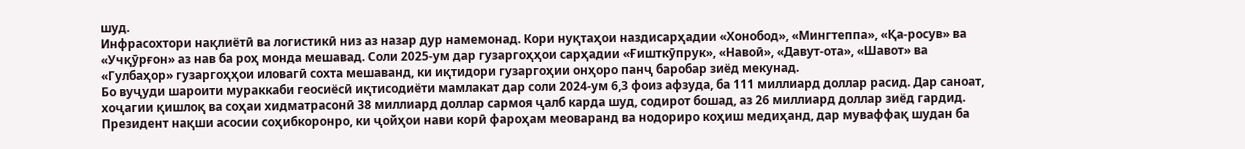шуд.
Инфрасохтори нақлиётӣ ва логистикӣ низ аз назар дур намемонад. Кори нуқтаҳои наздисарҳадии «Хонобод», «Мингтеппа», «Қа-росув» ва «Учқӯрғон» аз нав ба роҳ монда мешавад. Соли 2025-ум дар гузаргоҳҳои сарҳадии «Ғишткӯпрук», «Навоӣ», «Давут-ота», «Шавот» ва «Гулбаҳор» гузаргоҳҳои иловагӣ сохта мешаванд, ки иқтидори гузаргоҳии онҳоро панҷ баробар зиёд мекунад.
Бо вуҷуди шароити мураккаби геосиёсӣ иқтисодиёти мамлакат дар соли 2024-ум 6,3 фоиз афзуда, ба 111 миллиард доллар расид. Дар саноат, хоҷагии қишлоқ ва соҳаи хидматрасонӣ 38 миллиард доллар сармоя ҷалб карда шуд, содирот бошад, аз 26 миллиард доллар зиёд гардид.
Президент нақши асосии соҳибкоронро, ки ҷойҳои нави корӣ фароҳам меоваранд ва нодориро коҳиш медиҳанд, дар муваффақ шудан ба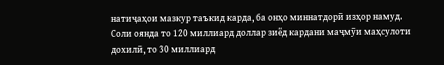натиҷаҳои мазкур таъкид карда, ба онҳо миннатдорӣ изҳор намуд.
Соли оянда то 120 миллиард доллар зиёд кардани маҷмӯи маҳсулоти дохилӣ, то 30 миллиард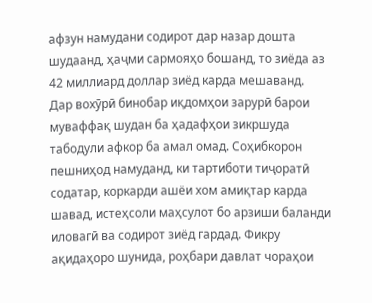афзун намудани содирот дар назар дошта шудаанд, ҳаҷми сармояҳо бошанд, то зиёда аз 42 миллиард доллар зиёд карда мешаванд.
Дар вохӯрӣ бинобар иқдомҳои зарурӣ барои муваффақ шудан ба ҳадафҳои зикршуда табодули афкор ба амал омад. Соҳибкорон пешниҳод намуданд, ки тартиботи тиҷоратӣ содатар, коркарди ашёи хом амиқтар карда шавад, истеҳсоли маҳсулот бо арзиши баланди иловагӣ ва содирот зиёд гардад. Фикру ақидаҳоро шунида, роҳбари давлат чораҳои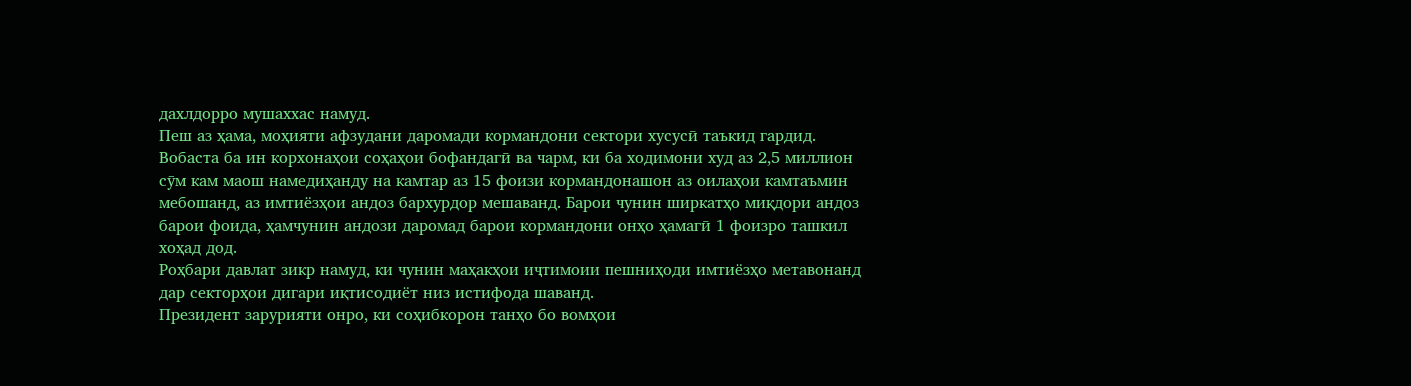дахлдорро мушаххас намуд.
Пеш аз ҳама, моҳияти афзудани даромади кормандони сектори хусусӣ таъкид гардид. Вобаста ба ин корхонаҳои соҳаҳои бофандагӣ ва чарм, ки ба ходимони худ аз 2,5 миллион сӯм кам маош намедиҳанду на камтар аз 15 фоизи кормандонашон аз оилаҳои камтаъмин мебошанд, аз имтиёзҳои андоз бархурдор мешаванд. Барои чунин ширкатҳо миқдори андоз барои фоида, ҳамчунин андози даромад барои кормандони онҳо ҳамагӣ 1 фоизро ташкил хоҳад дод.
Роҳбари давлат зикр намуд, ки чунин маҳакҳои иҷтимоии пешниҳоди имтиёзҳо метавонанд дар секторҳои дигари иқтисодиёт низ истифода шаванд.
Президент зарурияти онро, ки соҳибкорон танҳо бо вомҳои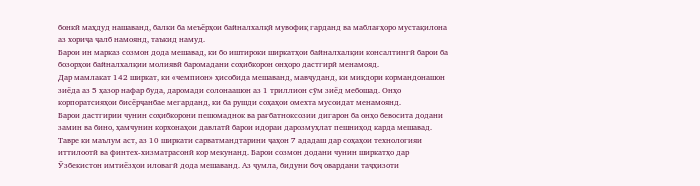бонкӣ маҳдуд нашаванд, балки ба меъёрҳои байналхалқӣ мувофиқ гарданд ва маблағҳоро мустақилона аз хориҷа ҷалб намоянд, таъкид намуд.
Барои ин марказ созмон дода мешавад, ки бо иштироки ширкатҳои байналхалқии консалтингӣ барои ба бозорҳои байналхалқии молиявӣ баромадани соҳибкорон онҳоро дастгирӣ менамояд.
Дар мамлакат 142 ширкат, ки «чемпион» ҳисобида мешаванд, мавҷуданд, ки миқдори кормандонашон зиёда аз 5 ҳазор нафар буда, даромади солонаашон аз 1 триллион сӯм зиёд мебошад. Онҳо корпоратсияҳои бисёрҷанбае мегарданд, ки ба рушди соҳаҳои омехта мусоидат менамоянд.
Барои дастгирии чунин соҳибкорони пешомаднок ва рағбатноксозии дигарон ба онҳо бевосита додани замин ва бино, ҳамчунин корхонаҳои давлатӣ барои идораи дарозмуҳлат пешниҳод карда мешавад.
Тавре ки маълум аст, аз 10 ширкати сарватмандтарини ҷаҳон 7 ададаш дар соҳаҳои технологияи иттилоотӣ ва финтех-хизматрасонӣ кор мекунанд. Барои созмон додани чунин ширкатҳо дар Ӯзбекистон имтиёзҳои иловагӣ дода мешаванд. Аз ҷумла, бидуни боҷ овардани таҷҳизоти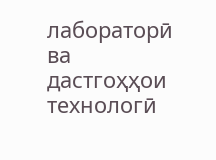лабораторӣ ва дастгоҳҳои технологӣ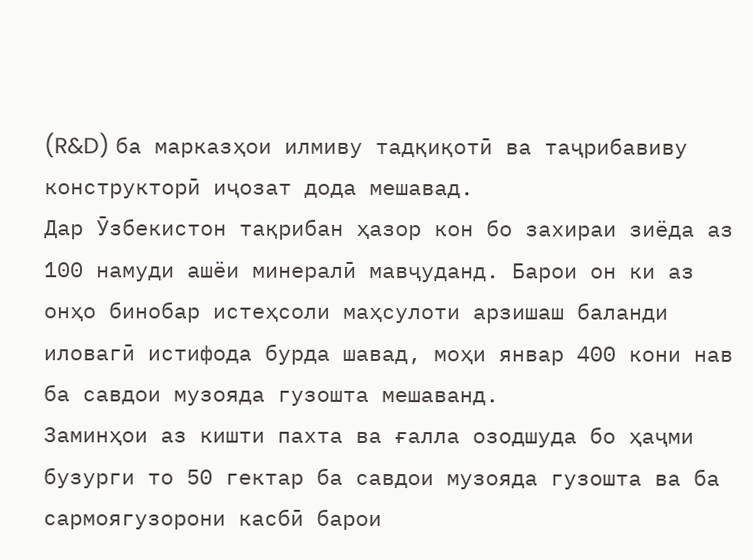(R&D) ба марказҳои илмиву тадқиқотӣ ва таҷрибавиву конструкторӣ иҷозат дода мешавад.
Дар Ӯзбекистон тақрибан ҳазор кон бо захираи зиёда аз 100 намуди ашёи минералӣ мавҷуданд. Барои он ки аз онҳо бинобар истеҳсоли маҳсулоти арзишаш баланди иловагӣ истифода бурда шавад, моҳи январ 400 кони нав ба савдои музояда гузошта мешаванд.
Заминҳои аз кишти пахта ва ғалла озодшуда бо ҳаҷми бузурги то 50 гектар ба савдои музояда гузошта ва ба сармоягузорони касбӣ барои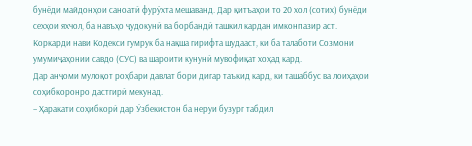бунёди майдонҳои саноатӣ фурӯхта мешаванд. Дар қитъаҳои то 20 хол (сотих) бунёди сехҳои яхчол, ба навъҳо ҷудокунӣ ва борбандӣ ташкил кардан имконпазир аст.
Коркарди нави Кодекси гумрук ба нақша гирифта шудааст, ки ба талаботи Созмони умумиҷаҳонии савдо (СУС) ва шароити кунунӣ мувофиқат хоҳад кард.
Дар анҷоми мулоқот роҳбари давлат бори дигар таъкид кард, ки ташаббус ва лоиҳаҳои соҳибкоронро дастгирӣ мекунад.
– Ҳаракати соҳибкорӣ дар Ӯзбекистон ба неруи бузург табдил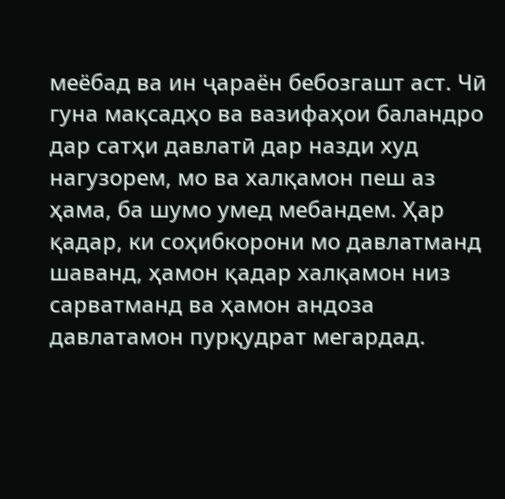меёбад ва ин ҷараён бебозгашт аст. Чӣ гуна мақсадҳо ва вазифаҳои баландро дар сатҳи давлатӣ дар назди худ нагузорем, мо ва халқамон пеш аз ҳама, ба шумо умед мебандем. Ҳар қадар, ки соҳибкорони мо давлатманд шаванд, ҳамон қадар халқамон низ сарватманд ва ҳамон андоза давлатамон пурқудрат мегардад.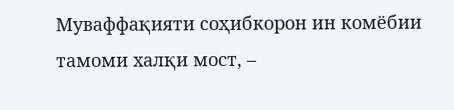Муваффақияти соҳибкорон ин комёбии тамоми халқи мост, –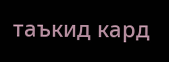таъкид кард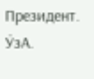Президент.
ӮзА.